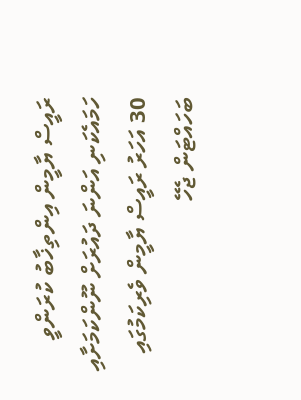ރައީސް ޔާމީން އިންތިޚާބު ކުރަންވީ ހަމައެކަނި އަންނަ ދައުރަށް ނޫންކަމަށާއި 30 އަހަރު ރައީސް ޔާމީން ވެރިކަމުގައި ބަހައްޓަން ޖެހޭ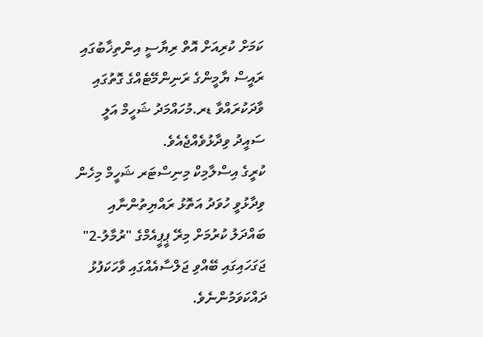ކަމަށް ކުރިއަށް އޮތް ރިޔާސީ އިންތިޚާބުގައި ރައީސް ޔާމީންގެ ރަނިންމޭޓެއްގެ ގޮތުގައި ވާދަކުރައްވާ ޑރ.މުހައްމަދު ޝަހީމް އަލީ ސައީދު ވިދާޅުވެއްޖެއެވެ.
ކުރީގެ އިސްލާމިކް މިނިސްޓަރ ޝަހީމް މިހެން ވިދާޅުވީ ހުވަދު އަތޮޅު ރައްޔިތުންނާއި ބައްދަލު ކުރުމަށް މިރޭ ޕީޕީއެމްގެ "ރުމާލު-2" ޖަގަހައިގައި ބޭއްވި ޖަލްސާއެއްގައި ވާހަކަފުޅު ދައްކަވަމުންނެވެ.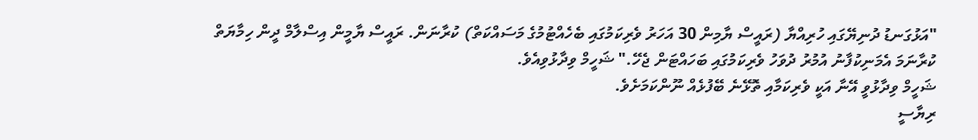"އަޅުގަނޑު ދުނިޔޭގައި ހުރިއްޔާ (ރައީސް ޔާމިން 30 އަހަރު ވެރިކަމުގައި ބެހެއްޓުމުގެ މަސައްކަތް) ކުރާނަން. ރައީސް ޔާމީން އިސްލާމް ދީން ހިމާޔަތް ކުރާނަމަ އެމަނިކުފާނު އުމުރު ދުވަހު ވެރިކަމުގައި ބަހައްޓަން ޖެހޭ." ޝަހީމް ވިދާޅުވިއެވެ.
ޝަހީމް ވިދާޅުވީ އޭނާ އަކީ ވެރިކަމާއި ތޮޅޭނެ ބޭފުޅެއް ނޫންކަމަށެވެ.
ރިޔާސީ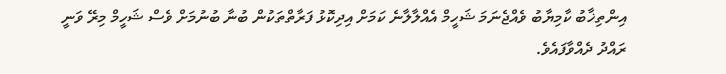އިންތިޚާބު ކާމިޔާބު ވެއްޖެނަމަ ޝަހީމް އެއްލާލާނެ ކަމަށް އިދިކޮޅު ފަރާތްތަކުން ބުނާ ބުނުމަށް ވެސް ޝަހީމް މިރޭ ވަނީ ރައްދު ދެއްވާފައެވެ.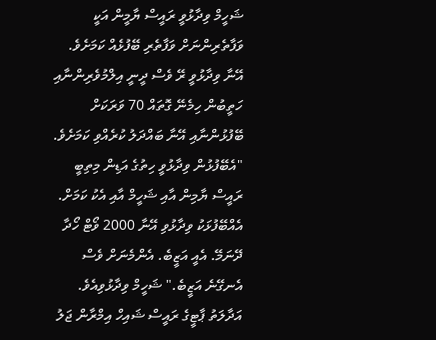ޝަހީމް ވިދާޅުވީ ރައީސް ޔާމީން އަކީ ވަފާތެރިންނަށް ވަފާތެރި ބޭފުޅެއް ކަމަށެވެ.
އޭނާ ވިދާޅުވީ ރޭ ވެސް ދީނީ އިލްމުވެރިންނާއި ހަތީބުން ހިމެނޭ ގޮތައް 70 ވަރަކަށް ބޭފުޅުންނާއި އޭނާ ބައްދަލު ކުރެއްވި ކަމަށެވެ.
"އެބޭފުޅުން ވިދާޅުވީ ހިތުގެ އަޑިން މިތިބީ ރައީސް ޔާމިން އާއި ޝަހީމް އާއި އެކު ކަމަށް. އެއްބޭފުޅަކު ވިދާޅުވި އޭނާ 2000 ވޯޓް ހޯދާ ދޭނަމޭ. އެއީ އަޒީބެ. އެންމެނަށް ވެސް އެނގޭނެ އަޒީބެ." ޝަހީމް ވިދާޅުވިއެވެ.
އަދާލަތު ޕާޓީގެ ރައީސް ޝައިހް އިމްރާން ޖަލު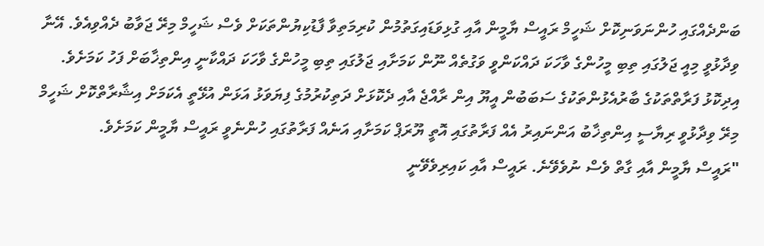ބަންދެއްގައި ހުންނަވަނިކޮށް ޝަހީމް ރައީސް ޔާމީން އާއި ގުޅިވަޑައިގަތުމުން ކުރިމަތިވާ ފާޑުކިޔުންތަކަށް ވެސް ޝަހީމް މިރޭ ޖަވާބު ދެއްވިއެވެ. އޭނާ ވިދާޅުވީ މިއީ ޖަލުގައި ތިބި މީހުންގެ ވާހަކަ ދައްކަންވީ ވަގުތެއް ނޫން ކަމަށާއި ޖަލުގައި ތިބި މީހުންގެ ވާހަކަ ދައްކާނީ އިންތިޚާބަށް ފަހު ކަމަށެވެ.
އިދިކޮޅު ފަރާތްތަކުގެ ބާރުއެޅުންތަކުގެ ސަބަބުން އީޔޫ އިން ރާއްޖެ އާއި ދެކޮޅަށް ދަތިކުރުމުގެ ފިޔަވަޅު އަޅަން އުޅޭތީ އެކަމަށް އިޝާރާތްކޮށް ޝަހީމް މިރޭ ވިދާޅުވީ ރިޔާސީ އިންތިޚާބު އަންނައިރު އެއް ފަރާތުގައި އޮތީ ޔޫރަޕް ކަމަށާއި އަނެއް ފަރާތުގައި ހުންނެވީ ރައީސް ޔާމީން ކަމަށެވެ.
"ރައީސް ޔާމީން އާއި ގާތް ވެސް ނުވެވޭނެ. ރައީސް އާއި ކައިރިވެވޭނީ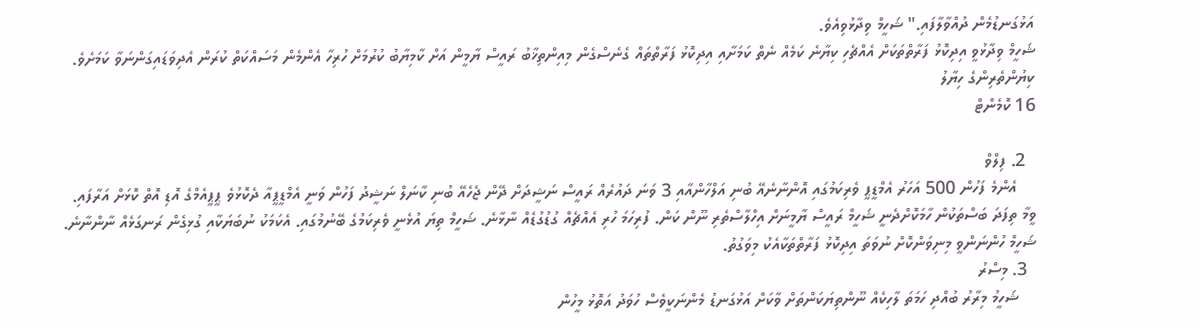އަޅުގަނޑުމެން ދުއްވާލާފައި." ޝަހީމް ވިދާޅުވިއެވެ.
ޝަހީމް ވިދާޅުވީ އިދިކޮޅު ފަރާތްތަކަށް އެއްޗެހި ކިޔާނެ ކަމެއް ނެތް ކަމަށާއި އިދިކޮޅު ފަރާތްތައް ގެނެސްގެން މިއިންތިޚާބު ރައީސް ޔާމީން އަށް ކާމިޔާބު ކުރުމަށް ހުރިހާ އެންމެން މަސައްކަތް ކުރަން އެދިވަޑައިގަންނަވާ ކަމަށެވެ.
ކިޔުންތެރިންގެ ހިޔާލު
16 ކޮމެންޓް

  2. ފިލްވް
    އެންމެ ފަހުން 500 އަހަރު އެމްޑީޕީ ވެރިކަމުގައި އޮންނާނެއޭ ބުނި އަލްހާންއާއި 3 ވަނަ ދައުރެއް ރައީސް ނަޝީދަށް ދޭން ޖެހެއޭ ބުނި ކާނަލް ނަޝީދު ފަހުން ވަނީ އެމްޑީޕީއާ ދެކޮޅުވެ ޕީޕީއެމްގެ އޮޑި އޮތް ކޮޅަށް އަރާފައި. ވީމާ ތިފަދަ ބަސްތަކުން ހާމަކޮށްދެނީ ޝަހީމް ރައީސް ޔާމީނަށް އިހްލާސްތެރި ނޫން ކަން. ފުރިހަމަ ހުރި އެއްޗެއް ގުޑުގުޑެއް ނާޅާނެ. ޝަހީމް ތިޔަ އުޅެނީ ވެރިކަމުގެ ބޭނުމުގައި. އެކަމަކު ނުބަޔަކާއި ގުޅިގެން ރަނގަޅެއް ނާންނާނެ. ޝަހީމް ހުންނަންވީ މިނިވަންކޮށް ނުވަތަ އިދިކޮޅު ފަރާތްތަކާއެކު މިވަގުތު.
  3. މިސްރު
    ޝަހީމު މިރާރު ބުއްދި ހަމަތަ ލާހިކެއް ނޫންތިޔަކަންތަށް ވާކަށް އަޅުގަނޑު މެންނަކީވެސް ހުވަދު އަތޮޅު މީހުން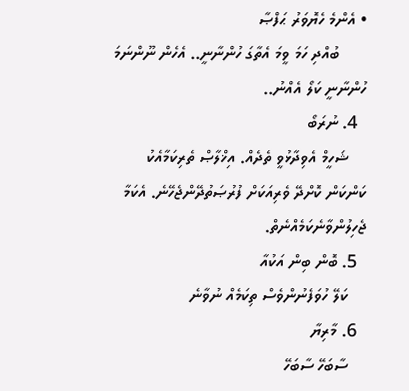• އެންމެ ހެޔޮވަރު ޙަފްޞާ
      ބުއްދި ހަމަ ވީމަ އެތާގަ ހުންނާނީ.. އެހެން ނޫންނަމަ ހުންނާނީ ކަލޯ އެއްނު..
  4. ނުރަބޯ
    ޝަހީމް އެވިދާޅުވީ ތެދެއް. އިޚްލާޞް ތެރިކަމާއެކު ކަންކަން ކޮށްދޭ ވެރިއަކަށް ފުރުޞަތުދޭންޖެހޭނެ. އެކަމާ ޖެހިލުންވާނެކަމެއްނެތް.
  5. ބޮން ބިން އަކުއާ
    ކަލޭ ހުވަފެނުންވެސް ތިކަމެއް ނުވާނެ
  6. މާރިޔާ
    ސާބަހޭ ސާބަހޭ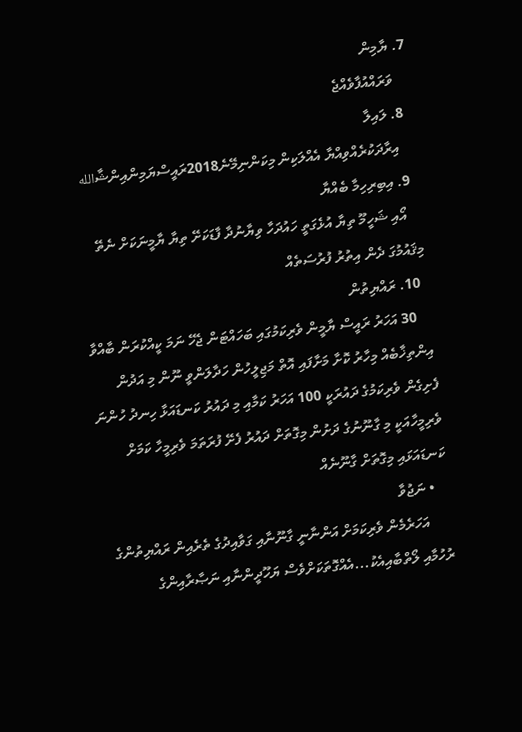7. ޔާމިން
    ވަރައްއުފާވެއްޖެ
  8. ލައިލާ
    އިރާދަކުރެއްވިއްޔާ އެއްލަކިން މިކަންނިމޭނެ2018ރައީސްޔަމިންއިންޝާالله
  9. އިބިރިހިމާ ބެއްޔާ
    އޯއި ޝަހީމޫ ތިޔާ އުޅެގަތީ ހައުދަހާ ވިޔާނުދާ ފާޑަކަށޭ ތިޔާ ޔާމީނަކަށް ނެތޭ މިޤައުމުގަ ދެން އިތުރު ފުރުސަތެއް
  10. ރައްޔިތުން
    30 އަހަރު ރައީސް ޔާމީން ވެރިކަމުގައި ބަހައްޓަން ޖެހޭ ނަމަ ކީއްކުރަން ބާއްވާ އިންތިޚާބެއް މިހާރު ކޮށާ މަށާފައި އޮތް މަޖިލީހުން ހަދާލަންވީ ނޫން މި އަދުން ފެށިގެން ވެރިކަމުގެ ދައުރަކީ 100 އަހަރު ކަމާއި މި ދައުރު ކަނޑައަޅާ ހިނދު ހުންނަ ވެރިމީހާއަކީ މި ގާނޫނުގެ ދަށުން މިގޮތަށް ދައުރު ފެށޭ ފުރަތަމަ ވެރިމީހާ ކަމަށް ކަނޑައަޅައި މިގޮތަށް ގާނޫނެއް
    • ނަޖުވާ
      އަހަރެމެން ވެރިކަމަށް އަންނާނީ ގާނޫނާއި ގަވާއިދުގެ ތެރެއިން ރައްޔިތުންގެ ރުހުމާއި ލޯތްބާއިއެކު...އެއްގޮތަކަށްވެސް ޔަހޫދީންނާއި ނަޞާރާއިންގެ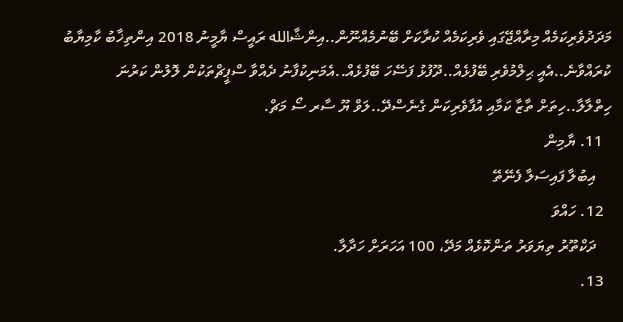މަދަދުވެރިކަމެއް މިރާއްޖޭގައި ވެރިކަމެއް ކުރާކަށް ބޭނުމެއްނޫން..އިންޝާالله ރައީސް ޔާމީނު 2018 އިންތިޚާބު ކާމިޔާބު ކުރައްވާނެ..އެއީ ޙިލްމުވެރި ބޭފުޅެއް..ދޫފުޅު ފަސޭހަ ބޭފުޅެއް..އެމަނިކުފާނު ދެއްވާ ސްޕީޗްތަކުން ލޮލުން ކަރުނަ ހިތްލާލާ..ހިތަށް ތާޒާ ކަމާއި އުފާވެރިކަން ގެނެސްދޭ..ލަވް ޔޫ ސާރ ސޯ މަޗް.
  11. ޔާމިން
    އިބުލާ ފައިސަލާ ފެނޭތޭ
  12. ހައްވަ
    ދަކްތޫރު ތިޔަވަރު ތަންކޮޅެއް މަދޭ، 100 އަހަރަށް ހަދާލާ.
  13.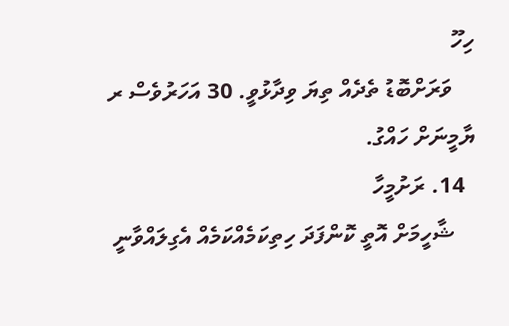ހިހޫ
    ވަރަށްބޮޑު ތެދެއް ތިޔަ ވިދާޅުވީ. 30 އަހަރުވެސް ރ ޔާމީނަށް ހައްގު.
  14. ރަށުމީހާ
    ޝާހީމަށް އޮތީ ކޮންފަދަ ހިތިކަމެއްކަމެއް އެގިލައްވާނީ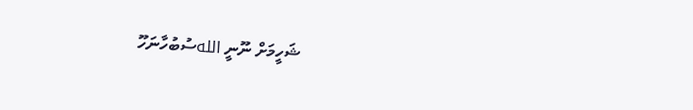ޝަހީމަށް ނޫނީ اللهސުބުހާނަހޫ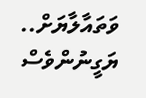ވަތައާލާޔަށް.. ޔަގީނުންވެސް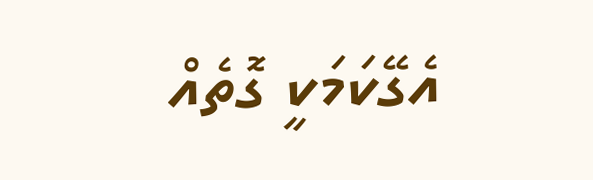އެގޭކަމަކީ ގޮތެއް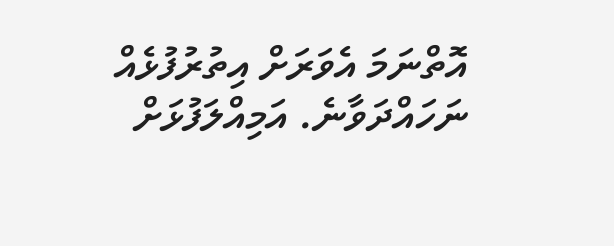އޮތްނަމަ އެވަރަށް އިތުރުފުޅެއް ނަހައްދަވާނެ. އަމިއްލަފުޅަށް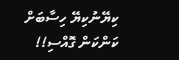ކިޔޭނުކިޔޭ ހިސާބަށް ކަންކަން ގޮއްސި!!